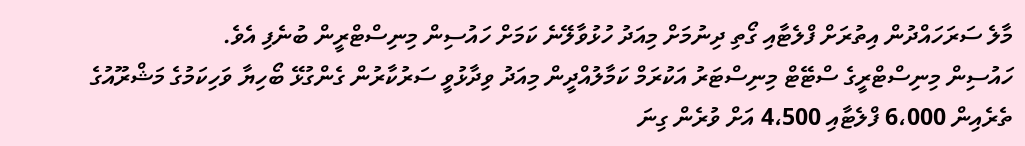މާލެ ސަރަހައްދުން އިތުރަށް ފްލެޓާއި ގޯތި ދިނުމަށް މިއަދު ހުޅުވާލޭނެ ކަމަށް ހައުސިން މިނިސްޓްރީން ބުނެފި އެވެ.
ހައުސިން މިނިސްޓްރީގެ ސްޓޭޓް މިނިސްޓަރު އަކުރަމް ކަމާލުއްދީން މިއަދު ވިދާޅުވީ ސަރުކާރުން ގެންގުޅޭ ބޯހިޔާ ވަހިކަމުގެ މަޝްރޫއުގެ ތެރެއިން 6،000 ފްލެޓާއި 4،500 އަށް ވުރެން ގިނަ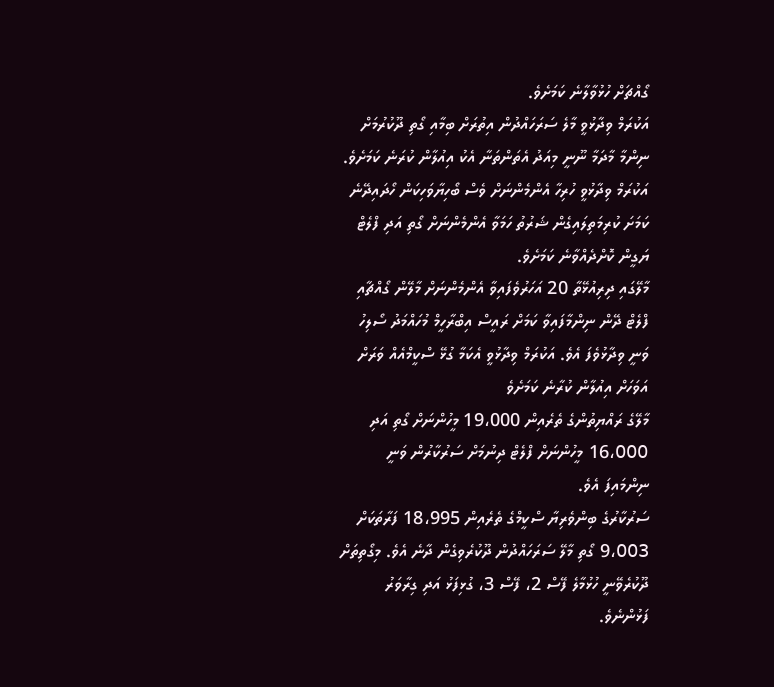ގޯއްޗަށް ހުޅުވާލާނެ ކަމަށެވެ.
އަކުރަމް ވިދާޅުވީ މާލެ ސަރަހައްދުން އިތުރަށް ބިމާއި ގޯތި ދޫކުރުމަށް ނިންމާ މާދަމާ ނޫނީ މިއަދު އެތަންތަނާ އެކު އިއުލާން ކުރަނެ ކަމަށެވެ. އަކުރަމް ވިދާޅުވީ ހުރިހާ އެންމެންނަށް ވެސް ބޯހިޔާވަހިކަން ހޯދައިދޭނެ ކަމަށަ ކުރިމަތިލައިގެން ޝަރުތު ހަމަވާ އެންމެންނަށް ގޯތި އަދި ފްލެޓް ޔަގީން ކޮށްދެއްވާނެ ކަމަށެވެ.
މާލޭގައި ދިރިއުޅޭތާ 20 އަހަރުވެފައިވާ އެންމެންނަށް މާލޭން ގޯއްޗާއި ފްލެޓް ދޭން ނިންމާފައިވާ ކަމަށް ރައީސް އިބްރާހީމް މުހައްމަދު ސޯލިހު ވަނީ ވިދާޅުވެފަ އެވެ. އަކުރަމް ވިދާޅުވީ އެކަމާ ގުޅޭ ސްކީމްއެއް ވަރަށް އަވަހަށް އިއުލާން ކުރާނެ ކަމަށެވެ
މާލޭގެ ރައްޔިތުންގެ ތެރެއިން 19،000 މީހުންނަށް ގޯތި އަދި 16،000 މީހުންނަށް ފްލެޓް ދިނުމަށް ސަރުކާރުން ވަނީ ނިންމައިފަ އެވެ.
ސަރުކާރުގެ ބިންވެރިޔާ ސްކީމްގެ ތެރެއިން 18،995 ފަރާތަކަށް 9،003 ގޯތި މާލޭ ސަރަހައްދުން ދޫކުރެވިގެން ދާނެ އެވެ. މިގޯތިތަށް ދޫކުރެވޭނީ ހުޅުމާލެ ފޭސް 2، ފޭސް 3، ގުޅިފަޅު އަދި ގިރާވަރު ފަޅުންނެވެ.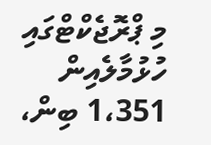މި ޕްރޮޖެކްޓްގައި ހުޅުމާލެއިން 1،351 ބިން،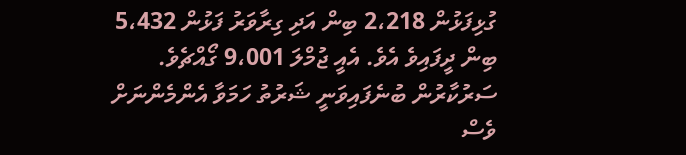ގުޅިފަޅުން 2،218 ބިން އަދި ގިރާވަރު ފަޅުން 5،432 ބިން ދީފައިވެ އެވެ. އެއީ ޖުމްލަ 9،001 ގޯއްޗެވެ. ސަރުކާރުން ބުނެފައިވަނީ ޝަރުތު ހަމަވާ އެންމެންނަށް ވެސް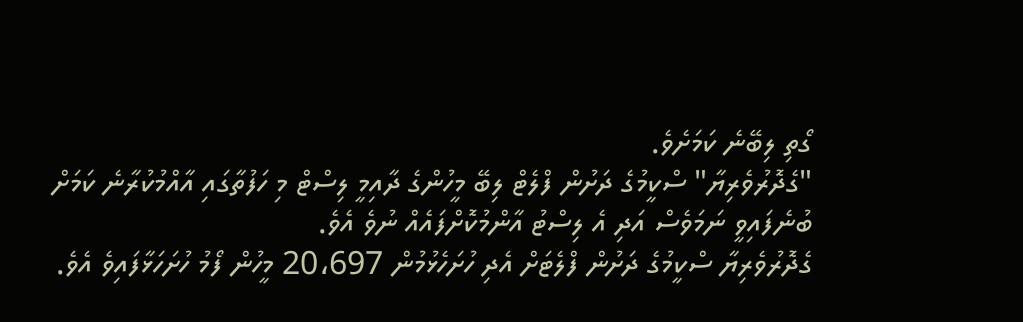ގޯތި ލިބޭނެ ކަމަށެވެ.
"ގެދޮރުވެރިޔާ" ސްކީމުގެ ދަށުން ފްލެޓް ލިބޭ މީހުންގެ ދާއިމީ ލިސްޓް މި ހަފުތާގައި އާއްމުކުރާނެ ކަމަށް ބުނެފައިވީ ނަމަވެސް އަދި އެ ލިސްޓު އާންމުކޮށްފައެއް ނުވެ އެވެ.
ގެދޮރުވެރިޔާ ސްކީމުގެ ދަށުން ފްލެޓަށް އެދި ހުށަހެޅުމުން 20،697 މީހުން ފޯމު ހުށަހަޅާފައިވެ އެވެ.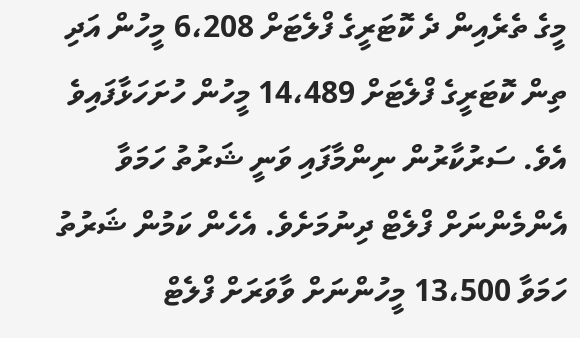މީގެ ތެރެއިން ދެ ކޮޓަރީގެ ފްލެޓަށް 6،208 މީހުން އަދި ތިން ކޮޓަރީގެ ފްލެޓަށް 14،489 މީހުން ހުށަހަޅާފައިވެ އެވެ. ސަރުކާރުން ނިންމާފައި ވަނީ ޝަރުތު ހަމަވާ އެންމެންނަށް ފްލެޓް ދިނުމަށެވެ. އެހެން ކަމުން ޝަރުތު ހަމަވާ 13،500 މީހުންނަށް ވާވަރަށް ފްލެޓް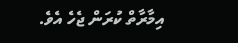އިމާރާތް ކުރަން ޖެހެ އެވެ.